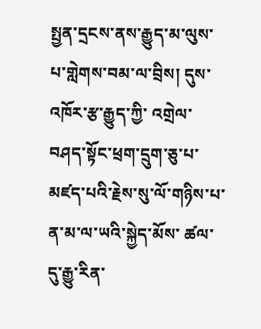སྤྱན་དྲངས་ནས་རྒྱུད་མ་ལུས་པ་གླེགས་བམ་ལ་བྲིས། དུས་འཁོར་རྩ་རྒྱུད་ཀྱི་ འགྲེལ་བཤད་སྟོང་ཕྲག་དྲུག་ཅུ་པ་མཛད་པའི་རྗེས་སུ་ལོ་གཉིས་པ་ན་མ་ལ་ཡའི་སྐྱེད་མོས་ ཚལ་དུ་རྒྱུ་རིན་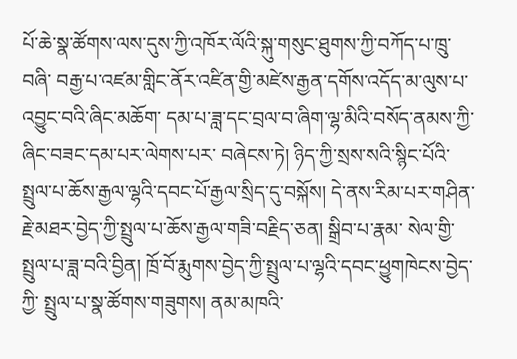པོ་ཆེ་སྣ་ཚོགས་ལས་དུས་ཀྱི་འཁོར་ལོའི་སྐུ་གསུང་ཐུགས་ཀྱི་བཀོད་པ་ཁྲུ་བཞི་ བརྒྱ་པ་འཛམ་གླིང་ནོར་འཛིན་གྱི་མཛེས་རྒྱན་དགོས་འདོད་མ་ལུས་པ་འབྱུང་བའི་ཞིང་མཆོག་ དམ་པ་ཟླ་དང་བྲལ་བ་ཞིག་ལྷ་མིའི་བསོད་ནམས་ཀྱི་ཞིང་བཟང་དམ་པར་ལེགས་པར་ བཞེངས་ཏེ། ཉིད་ཀྱི་སྲས་སའི་སྙིང་པོའི་སྤྲུལ་པ་ཆོས་རྒྱལ་ལྷའི་དབང་པོ་རྒྱལ་སྲིད་དུ་བསྐོས། དེ་ནས་རིམ་པར་གཤིན་རྗེ་མཐར་བྱེད་ཀྱི་སྤྲུལ་པ་ཆོས་རྒྱལ་གཟི་བརྗིད་ཅན། སྒྲིབ་པ་རྣམ་ སེལ་གྱི་སྤྲུལ་པ་ཟླ་བའི་བྱིན། ཁྲོ་བོ་རྨུགས་བྱེད་ཀྱི་སྤྲུལ་པ་ལྷའི་དབང་ཕྱུགཁེངས་བྱེད་ཀྱི་ སྤྲུལ་པ་སྣ་ཚོགས་གཟུགས། ནམ་མཁའི་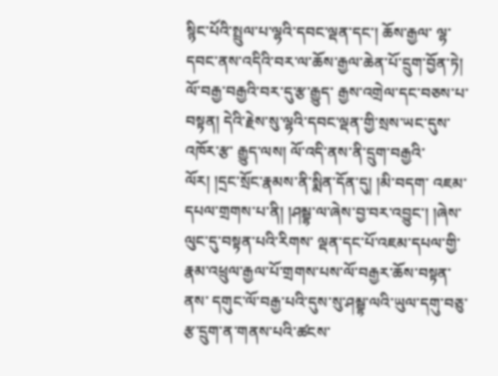སྙིང་པོའི་སྤྲུལ་པ་ལྷའི་དབང་ལྡན་དང་། ཆོས་རྒྱལ་ ལྷ་དབང་ནས་འདིའི་བར་ལ་ཆོས་རྒྱལ་ཆེན་པོ་དྲུག་བྱོན་ཏེ། ལོ་བརྒྱ་བརྒྱའི་བར་དུ་རྩ་རྒྱུད་ རྒྱས་འགྲེལ་དང་བཅས་པ་བསྟན། དེའི་རྗེས་སུ་ལྷའི་དབང་ལྡན་གྱི་སྲས་ཡང་དུས་འཁོར་རྩ་ རྒྱུད་ལས། ལོ་འདི་ནས་ནི་དྲུག་བརྒྱའི་ལོར། །དྲང་སྲོང་རྣམས་ནི་སྨིན་དོན་དུ། །མི་བདག་ འཇམ་དཔལ་གྲགས་པ་ནི། །ཤམྦྷ་ལ་ཞེས་བྱ་བར་འབྱུང་། །ཞེས་ལུང་དུ་བསྟན་པའི་རིགས་ ལྡན་དང་པོ་འཇམ་དཔལ་གྱི་རྣམ་འཕྲུལ་རྒྱལ་པོ་གྲགས་པས་ལོ་བརྒྱར་ཆོས་བསྟན་ནས་ དགུང་ལོ་བརྒྱ་པའི་དུས་སུ་ཤམྦྷ་ལའི་ཡུལ་དགུ་བཅུ་རྩ་དྲུག་ན་གནས་པའི་ཚངས་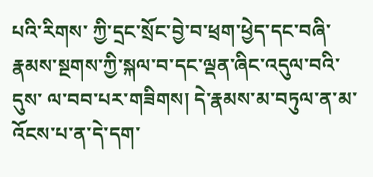པའི་རིགས་ ཀྱི་དྲང་སྲོང་བྱེ་བ་ཕྲག་ཕྱེད་དང་བཞི་རྣམས་སྔགས་ཀྱི་སྐལ་བ་དང་ལྡན་ཞིང་འདུལ་བའི་དུས་ ལ་བབ་པར་གཟིགས། དེ་རྣམས་མ་བཏུལ་ན་མ་འོངས་པ་ན་དེ་དག་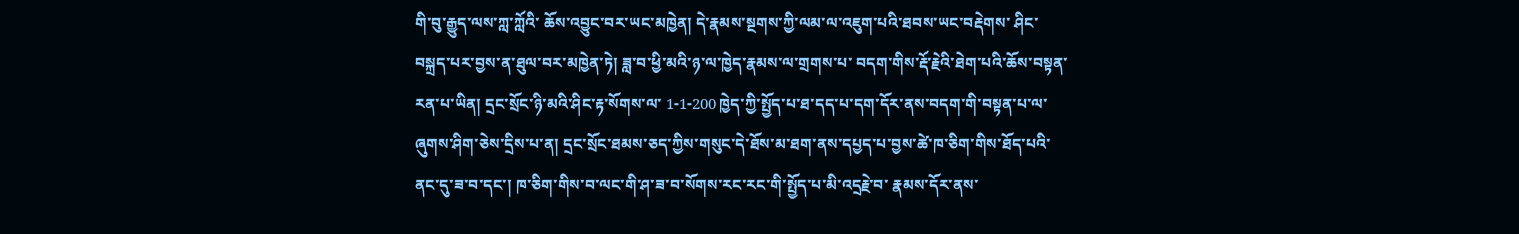གི་བུ་རྒྱུད་ལས་ཀླ་ཀློའི་ ཆོས་འབྱུང་བར་ཡང་མཁྱེན། དེ་རྣམས་སྔགས་ཀྱི་ལམ་ལ་འཇུག་པའི་ཐབས་ཡང་བརྡེགས་ ཤིང་བསྐྲད་པར་བྱས་ན་ཐུལ་བར་མཁྱེན་ཏེ། ཟླ་བ་ཕྱི་མའི་ཉ་ལ་ཁྱེད་རྣམས་ལ་གྲགས་པ་ བདག་གིས་རྡོ་རྗེའི་ཐེག་པའི་ཆོས་བསྟན་རན་པ་ཡིན། དྲང་སྲོང་ཉི་མའི་ཤིང་རྟ་སོགས་ལ་ 1-1-200 ཁྱེད་ཀྱི་སྤྱོད་པ་ཐ་དད་པ་དག་དོར་ནས་བདག་གི་བསྟན་པ་ལ་ཞུགས་ཤིག་ཅེས་དྲིས་པ་ན། དྲང་སྲོང་ཐམས་ཅད་ཀྱིས་གསུང་དེ་ཐོས་མ་ཐག་ནས་དཔྱད་པ་བྱས་ཚེ་ཁ་ཅིག་གིས་ཐོད་པའི་ ནང་དུ་ཟ་བ་དང་། ཁ་ཅིག་གིས་བ་ལང་གི་ཤ་ཟ་བ་སོགས་རང་རང་གི་སྤྱོད་པ་མི་འདྲརྗེ་བ་ རྣམས་དོར་ནས་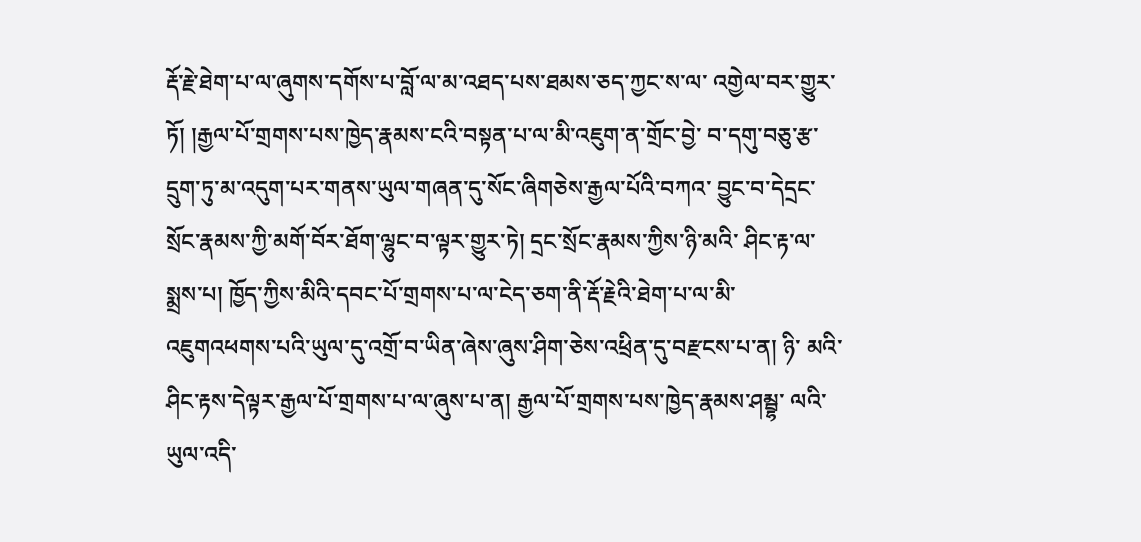རྡོ་རྗེ་ཐེག་པ་ལ་ཞུགས་དགོས་པ་བློ་ལ་མ་འཐད་པས་ཐམས་ཅད་ཀྱང་ས་ལ་ འགྱེལ་བར་གྱུར་ཏོ། །རྒྱལ་པོ་གྲགས་པས་ཁྱེད་རྣམས་ངའི་བསྟན་པ་ལ་མི་འཇུག་ན་གྲོང་བྱེ་ བ་དགུ་བཅུ་རྩ་དྲུག་ཏུ་མ་འདུག་པར་གནས་ཡུལ་གཞན་དུ་སོང་ཞིགཅེས་རྒྱལ་པོའི་བཀའ་ བྱུང་བ་དེདྲང་སྲོང་རྣམས་ཀྱི་མགོ་བོར་ཐོག་ལྷུང་བ་ལྟར་གྱུར་ཏེ། དྲང་སྲོང་རྣམས་ཀྱིས་ཉི་མའི་ ཤིང་རྟ་ལ་སྨྲས་པ། ཁྱོད་ཀྱིས་མིའི་དབང་པོ་གྲགས་པ་ལ་ངེད་ཅག་ནི་རྡོ་རྗེའི་ཐེག་པ་ལ་མི་ འཇུགའཕགས་པའི་ཡུལ་དུ་འགྲོ་བ་ཡིན་ཞེས་ཞུས་ཤིག་ཅེས་འཕྲིན་དུ་བརྫངས་པ་ན། ཉི་ མའི་ཤིང་རྟས་དེལྟར་རྒྱལ་པོ་གྲགས་པ་ལ་ཞུས་པ་ན། རྒྱལ་པོ་གྲགས་པས་ཁྱེད་རྣམས་ཤམྦྷ་ ལའི་ཡུལ་འདི་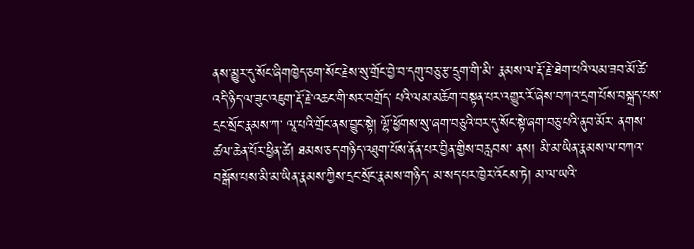ནས་མྱུར་དུ་སོང་ཞིགཁྱེད་ཅག་སོང་རྗེས་སུ་གྲོང་བྱེ་བ་དགུ་བཅུ་རྩ་དྲུག་གི་མི་ རྣམས་ལ་རྡོ་རྗེ་ཐེག་པའི་ལམ་ཟབ་མོ་ཚེ་འདི་ཉིད་ལ་ཟུང་འཇུག་རྡོ་རྗེ་འཆང་གི་སར་བགྲོད་ པའི་ལམ་མཆོག་བསྟན་པར་འགྱུར་རོ་ཞེས་བཀའ་དྲག་པོས་བསྐྲད་པས་དྲང་སྲོང་རྣམས་ཀ་ ལཱ་པའི་གྲོང་ནས་བྱུང་སྟེ། ལྷོ་ཕྱོགས་སུ་ཞག་བཅུའི་བར་དུ་སོང་སྟེ་ཞག་བཅུ་པའི་ནུབ་མོར་ ནགས་ཚལ་ཆེན་པོར་ཕྱིན་ཚེ། ཐམས་ཅད་གཉིད་འཐུག་པོས་ནོན་པར་བྱིན་གྱིས་བརླབས་ ནས། མི་མ་ཡིན་རྣམས་ལ་བཀའ་བསྒོས་པས་མི་མ་ཡིན་རྣམས་ཀྱིས་དྲང་སྲོང་རྣམས་གཉིད་ མ་སད་པར་ཁྱེར་འོངས་ཏེ། མ་ལ་ཡའི་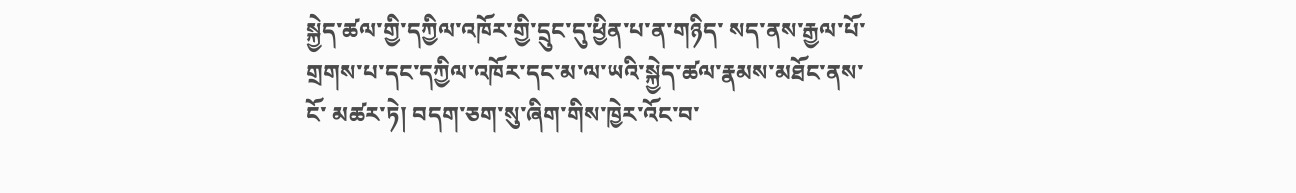སྐྱེད་ཚལ་གྱི་དཀྱིལ་འཁོར་གྱི་དྲུང་དུ་ཕྱིན་པ་ན་གཉིད་ སད་ནས་རྒྱལ་པོ་གྲགས་པ་དང་དཀྱིལ་འཁོར་དང་མ་ལ་ཡའི་སྐྱེད་ཚལ་རྣམས་མཐོང་ནས་ངོ་ མཚར་ཏེ། བདག་ཅག་སུ་ཞིག་གིས་ཁྱེར་འོང་བ་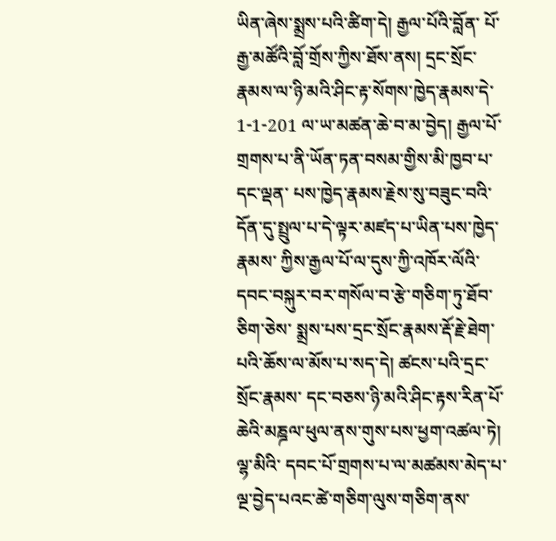ཡིན་ཞེས་སྨྲས་པའི་ཚིག་དེ། རྒྱལ་པོའི་བློན་ པོ་རྒྱ་མཚོའི་བློ་གྲོས་ཀྱིས་ཐོས་ནས། དྲང་སྲོང་རྣམས་ལ་ཉི་མའི་ཤིང་རྟ་སོགས་ཁྱེད་རྣམས་དེ་ 1-1-201 ལ་ཡ་མཚན་ཆེ་བ་མ་བྱེད། རྒྱལ་པོ་གྲགས་པ་ནི་ཡོན་ཏན་བསམ་གྱིས་མི་ཁྱབ་པ་དང་ལྡན་ པས་ཁྱེད་རྣམས་རྗེས་སུ་བཟུང་བའི་དོན་དུ་སྤྲུལ་པ་དེ་ལྟར་མཛད་པ་ཡིན་པས་ཁྱེད་རྣམས་ ཀྱིས་རྒྱལ་པོ་ལ་དུས་ཀྱི་འཁོར་ལོའི་དབང་བསྐུར་བར་གསོལ་བ་རྩེ་གཅིག་ཏུ་ཐོབ་ཅིག་ཅེས་ སྨྲས་པས་དྲང་སྲོང་རྣམས་རྡོ་རྗེ་ཐེག་པའི་ཆོས་ལ་མོས་པ་སད་དེ། ཚངས་པའི་དྲང་སྲོང་རྣམས་ དང་བཅས་ཉི་མའི་ཤིང་རྟས་རིན་པོ་ཆེའི་མཎྜལ་ཕུལ་ནས་གུས་པས་ཕྱག་འཚལ་ཏེ། ལྷ་མིའི་ དབང་པོ་གྲགས་པ་ལ་མཚམས་མེད་པ་ལྔ་བྱེད་པའང་ཚེ་གཅིག་ལུས་གཅིག་ནས་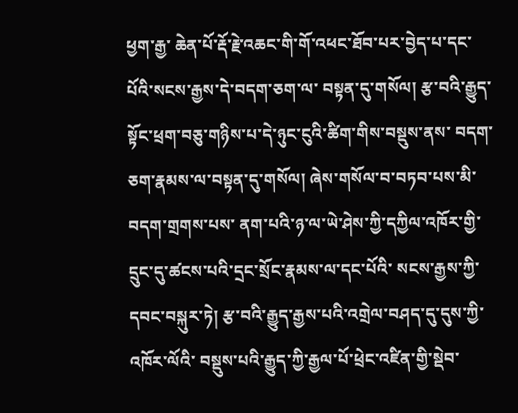ཕྱག་རྒྱ་ ཆེན་པོ་རྡོ་རྗེ་འཆང་གི་གོ་འཕང་ཐོབ་པར་བྱེད་པ་དང་པོའི་སངས་རྒྱས་དེ་བདག་ཅག་ལ་ བསྟན་དུ་གསོལ། རྩ་བའི་རྒྱུད་སྟོང་ཕྲག་བཅུ་གཉིས་པ་དེ་ཉུང་ངུའི་ཚིག་གིས་བསྡུས་ནས་ བདག་ཅག་རྣམས་ལ་བསྟན་དུ་གསོལ། ཞེས་གསོལ་བ་བཏབ་པས་མི་བདག་གྲགས་པས་ ནག་པའི་ཉ་ལ་ཡེ་ཤེས་ཀྱི་དཀྱིལ་འཁོར་གྱི་དྲུང་དུ་ཚངས་པའི་དྲང་སྲོང་རྣམས་ལ་དང་པོའི་ སངས་རྒྱས་ཀྱི་དབང་བསྐུར་ཏེ། རྩ་བའི་རྒྱུད་རྒྱས་པའི་འགྲེལ་བཤད་དུ་དུས་ཀྱི་འཁོར་ལོའི་ བསྡུས་པའི་རྒྱུད་ཀྱི་རྒྱལ་པོ་ཕྲེང་འཛིན་གྱི་སྡེབ་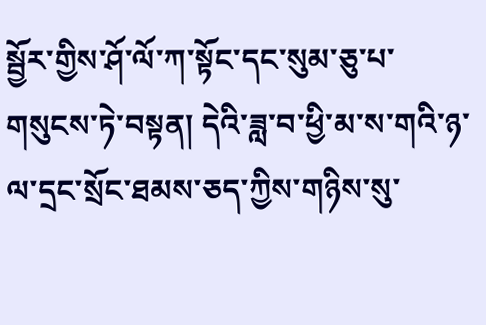སྦྱོར་གྱིས་ཤོ་ལོ་ཀ་སྟོང་དང་སུམ་ཅུ་པ་ གསུངས་ཏེ་བསྟན། དེའི་ཟླ་བ་ཕྱི་མ་ས་གའི་ཉ་ལ་དྲང་སྲོང་ཐམས་ཅད་ཀྱིས་གཉིས་སུ་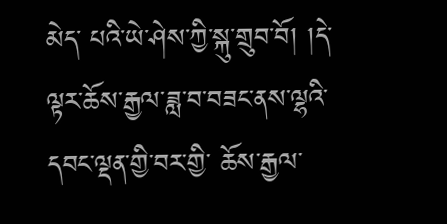མེད་ པའི་ཡེ་ཤེས་ཀྱི་སྐུ་གྲུབ་བོ། །དེ་ལྟར་ཆོས་རྒྱལ་ཟླ་བ་བཟང་ནས་ལྷའི་དབང་ལྡན་གྱི་བར་གྱི་ ཆོས་རྒྱལ་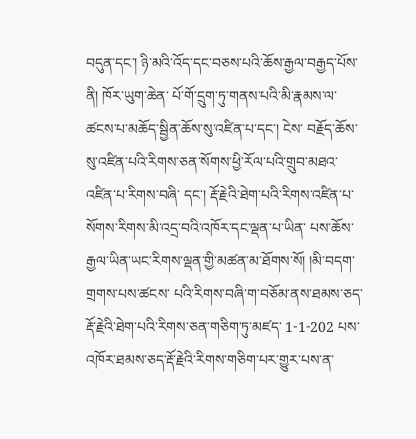བདུན་དང་། ཉི་མའི་འོད་དང་བཅས་པའི་ཆོས་རྒྱལ་བརྒྱད་པོས་ནི། ཁོར་ཡུག་ཆེན་ པོ་གོ་དྲུག་ཏུ་གནས་པའི་མི་རྣམས་ལ་ཚངས་པ་མཆོད་སྦྱིན་ཆོས་སུ་འཛིན་པ་དང་། ངེས་ བརྗོད་ཆོས་སུ་འཛིན་པའི་རིགས་ཅན་སོགས་ཕྱི་རོལ་པའི་གྲུབ་མཐའ་འཛིན་པ་རིགས་བཞི་ དང་། རྡོ་རྗེའི་ཐེག་པའི་རིགས་འཛིན་པ་སོགས་རིགས་མི་འདྲ་བའི་འཁོར་དང་ལྡན་པ་ཡིན་ པས་ཆོས་རྒྱལ་ཡིན་ཡང་རིགས་ལྡན་གྱི་མཚན་མ་ཐོགས་སོ། །མི་བདག་གྲགས་པས་ཚངས་ པའི་རིགས་བཞི་ག་བཅོམ་ནས་ཐམས་ཅད་རྡོ་རྗེའི་ཐེག་པའི་རིགས་ཅན་གཅིག་ཏུ་མཛད་ 1-1-202 པས་འཁོར་ཐམས་ཅད་རྡོ་རྗེའི་རིགས་གཅིག་པར་གྱུར་པས་ན་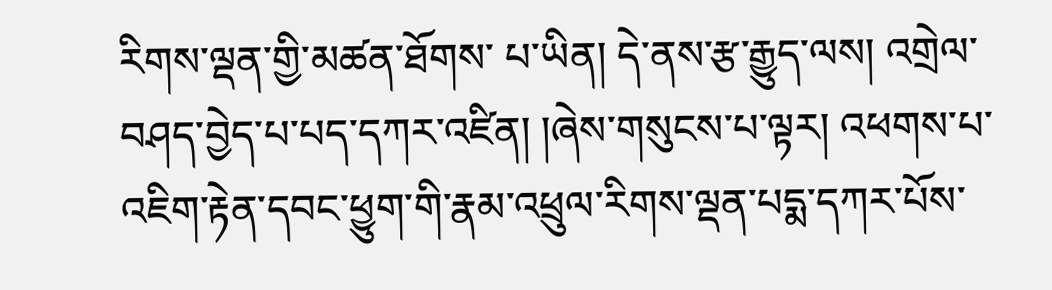རིགས་ལྡན་གྱི་མཚན་ཐོགས་ པ་ཡིན། དེ་ནས་རྩ་རྒྱུད་ལས། འགྲེལ་བཤད་བྱེད་པ་པད་དཀར་འཛིན། །ཞེས་གསུངས་པ་ལྟར། འཕགས་པ་འཇིག་རྟེན་དབང་ཕྱུག་གི་རྣམ་འཕྲུལ་རིགས་ལྡན་པདྨ་དཀར་པོས་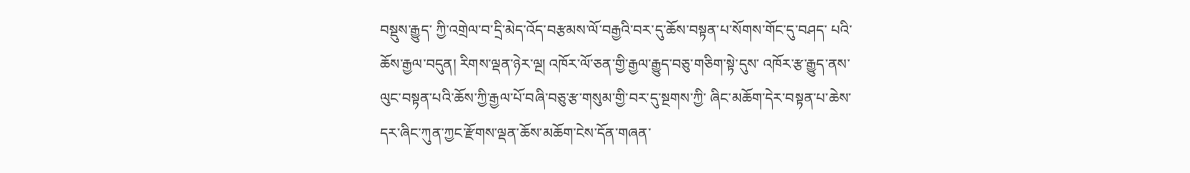བསྡུས་རྒྱུད་ ཀྱི་འགྲེལ་བ་དྲི་མེད་འོད་བརྩམས་ལོ་བརྒྱའི་བར་དུ་ཆོས་བསྟན་པ་སོགས་གོང་དུ་བཤད་ པའི་ཆོས་རྒྱལ་བདུན། རིགས་ལྡན་ཉེར་ལྔ། འཁོར་ལོ་ཅན་གྱི་རྒྱལ་རྒྱུད་བཅུ་གཅིག་སྟེ་དུས་ འཁོར་རྩ་རྒྱུད་ནས་ལུང་བསྟན་པའི་ཆོས་ཀྱི་རྒྱལ་པོ་བཞི་བཅུ་རྩ་གསུམ་གྱི་བར་དུ་སྔགས་ཀྱི་ ཞིང་མཆོག་དེར་བསྟན་པ་ཆེས་དར་ཞིང་ཀུན་ཀྱང་རྫོགས་ལྡན་ཆོས་མཆོག་ངེས་དོན་གཞན་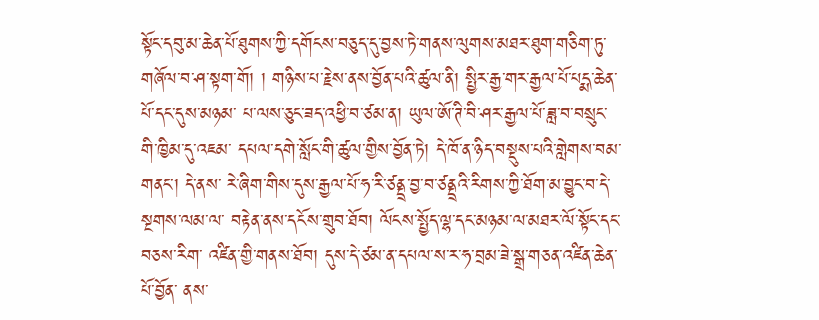སྟོང་དབུ་མ་ཆེན་པོ་ཐུགས་ཀྱི་དགོངས་བཅུད་དུ་བྱས་ཏེ་གནས་ལུགས་མཐར་ཐུག་གཅིག་ཏུ་ གཞོལ་བ་ཤ་སྟག་གོ། ། གཉིས་པ་རྗེས་ནས་བྱོན་པའི་ཚུལ་ནི། སྤྱིར་རྒྱ་གར་རྒྱལ་པོ་པདྨ་ཆེན་པོ་དང་དུས་མཉམ་ པ་ལས་ཅུང་ཟད་འཕྱི་བ་ཙམ་ན། ཡུལ་ཨོ་ཊི་བི་ཤར་རྒྱལ་པོ་ཟླ་བ་བསྲུང་གི་ཁྱིམ་དུ་འཇམ་ དཔལ་དགེ་སློང་གི་ཚུལ་གྱིས་བྱོན་ཏེ། དེ་ཁོ་ན་ཉིད་བསྡུས་པའི་གླེགས་བམ་གནང་། དེ་ནས་ རེ་ཞིག་གིས་དུས་རྒྱལ་པོ་ཧ་རི་ཙནྡྲ་བྱ་བ་ཙནྡྲའི་རིགས་ཀྱི་ཐོག་མ་བྱུང་བ་དེ་སྔགས་ལམ་ལ་ བརྟེན་ནས་དངོས་གྲུབ་ཐོབ། ལོངས་སྤྱོད་ལྷ་དང་མཉམ་ལ་མཐར་ལོ་སྟོང་དང་བཅས་རིག་ འཛིན་གྱི་གནས་ཐོབ། དུས་དེ་ཙམ་ན་དཔལ་ས་ར་ཧ་བྲམ་ཟེ་སྒྲ་གཅན་འཛིན་ཆེན་པོ་བྱོན་ ནས་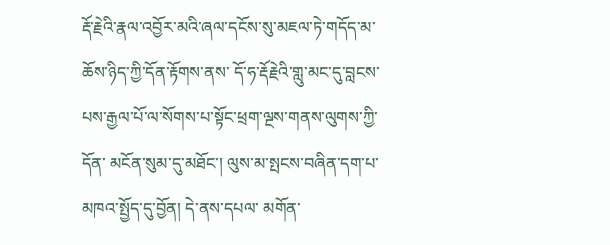རྡོ་རྗེའི་རྣལ་འབྱོར་མའི་ཞལ་དངོས་སུ་མཇལ་ཏེ་གདོད་མ་ཆོས་ཉིད་ཀྱི་དོན་རྟོགས་ནས་ དོ་ཧ་རྡོརྗེའི་གླུ་མང་དུ་བླངས་པས་རྒྱལ་པོ་ལ་སོགས་པ་སྟོང་ཕྲག་ལྔས་གནས་ལུགས་ཀྱི་དོན་ མངོན་སུམ་དུ་མཐོང་། ལུས་མ་སྤངས་བཞིན་དག་པ་མཁའ་སྤྱོད་དུ་བྱོན། དེ་ནས་དཔལ་ མགོན་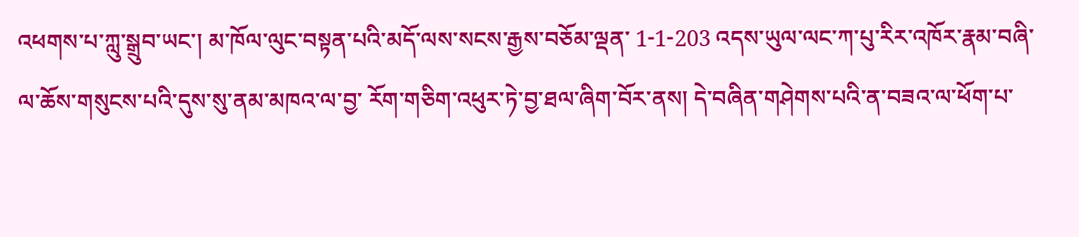འཕགས་པ་ཀླུ་སྒྲུབ་ཡང་། མ་ཁོལ་ལུང་བསྟན་པའི་མདོ་ལས་སངས་རྒྱས་བཅོམ་ལྡན་ 1-1-203 འདས་ཡུལ་ལང་ཀ་པུ་རིར་འཁོར་རྣམ་བཞི་ལ་ཆོས་གསུངས་པའི་དུས་སུ་ནམ་མཁའ་ལ་བྱ་ རོག་གཅིག་འཕུར་ཏེ་བྱ་ཐལ་ཞིག་བོར་ནས། དེ་བཞིན་གཤེགས་པའི་ན་བཟའ་ལ་ཕོག་པ་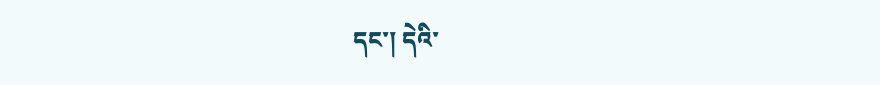དང་། དེའི་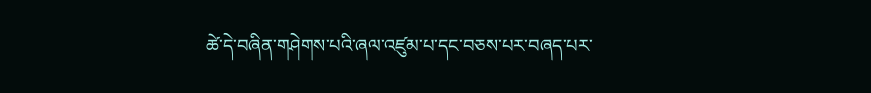ཚེ་དེ་བཞིན་གཤེགས་པའི་ཞལ་འཛུམ་པ་དང་བཅས་པར་བཞད་པར་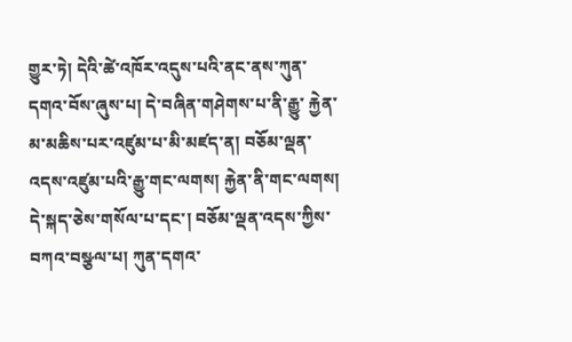གྱུར་ཏེ། དེའི་ཚེ་འཁོར་འདུས་པའི་ནང་ནས་ཀུན་དགའ་བོས་ཞུས་པ། དེ་བཞིན་གཤེགས་པ་ནི་རྒྱུ་ རྐྱེན་མ་མཆིས་པར་འཛུམ་པ་མི་མཛད་ན། བཅོམ་ལྡན་འདས་འཛུམ་པའི་རྒྱུ་གང་ལགས། རྐྱེན་ནི་གང་ལགས། དེ་སྐད་ཅེས་གསོལ་པ་དང་། བཅོམ་ལྡན་འདས་ཀྱིས་བཀའ་བསྩལ་པ། ཀུན་དགའ་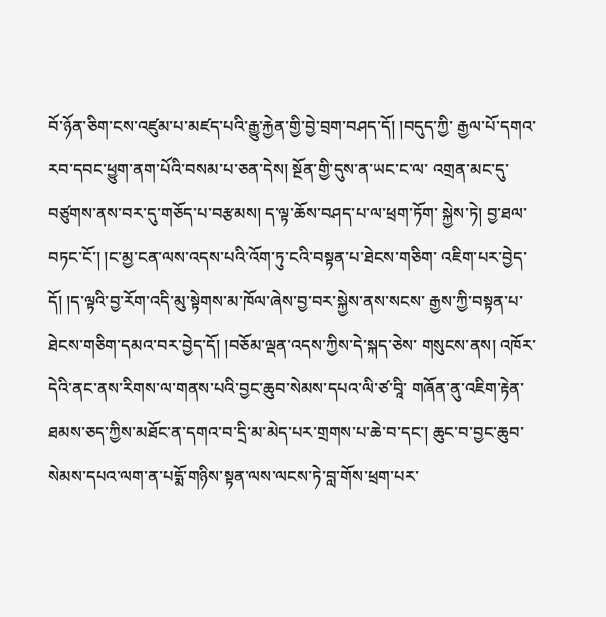བོ་ཉོན་ཅིག་ངས་འཛུམ་པ་མཛད་པའི་རྒྱུ་རྐྱེན་གྱི་བྱེ་བྲག་བཤད་དོ། །བདུད་ཀྱི་ རྒྱལ་པོ་དགའ་རབ་དབང་ཕྱུག་ནག་པོའི་བསམ་པ་ཅན་དེས། སྔོན་གྱི་དུས་ན་ཡང་ང་ལ་ འགྲན་མང་དུ་བཙུགས་ནས་བར་དུ་གཅོད་པ་བརྩམས། ད་ལྟ་ཆོས་བཤད་པ་ལ་ཕྲག་ཏོག་ སྐྱེས་ཏེ། བྱ་ཐལ་བཏང་ངོ་། །ང་མྱ་ངན་ལས་འདས་པའི་འོག་ཏུ་ངའི་བསྟན་པ་ཐེངས་གཅིག་ འཇིག་པར་བྱེད་དོ། །ད་ལྟའི་བྱ་རོག་འདི་མུ་སྟེགས་མ་ཁོལ་ཞེས་བྱ་བར་སྐྱེས་ནས་སངས་ རྒྱས་ཀྱི་བསྟན་པ་ཐེངས་གཅིག་དམའ་བར་བྱེད་དོ། །བཅོམ་ལྡན་འདས་ཀྱིས་དེ་སྐད་ཅེས་ གསུངས་ནས། འཁོར་དེའི་ནང་ནས་རིགས་ལ་གནས་པའི་བྱང་ཆུབ་སེམས་དཔའ་ལི་ཙ་བཱི་ གཞོན་ནུ་འཇིག་རྟེན་ཐམས་ཅད་ཀྱིས་མཐོང་ན་དགའ་བ་དྲི་མ་མེད་པར་གྲགས་པ་ཆེ་བ་དང་། ཆུང་བ་བྱང་ཆུབ་སེམས་དཔའ་ལག་ན་པདྨོ་གཉིས་སྟན་ལས་ལངས་ཏེ་བླ་གོས་ཕྲག་པར་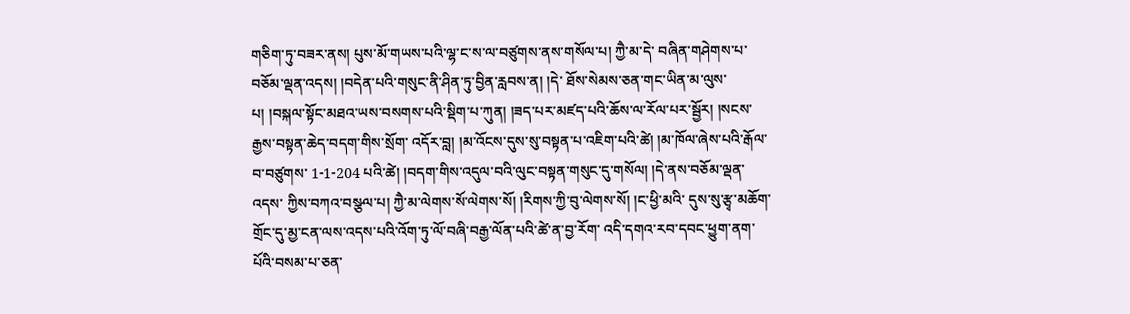གཅིག་ཏུ་བཟར་ནས། པུས་མོ་གཡས་པའི་ལྷ་ང་ས་ལ་བཙུགས་ནས་གསོལ་པ། ཀྱཻ་མ་དེ་ བཞིན་གཤེགས་པ་བཅོམ་ལྡན་འདས། །བདེན་པའི་གསུང་ནི་ཤིན་ཏུ་བྱིན་རླབས་ན། །དེ་ ཐོས་སེམས་ཅན་གང་ཡིན་མ་ལུས་པ། །བསྐལ་སྟོང་མཐའ་ཡས་བསགས་པའི་སྡིག་པ་ཀུན། །ཟད་པར་མཛད་པའི་ཆོས་ལ་རོལ་པར་སྦྱོར། །སངས་རྒྱས་བསྟན་ཆེད་བདག་གིས་སྲོག་ འདོར་བླ། །མ་འོངས་དུས་སུ་བསྟན་པ་འཇིག་པའི་ཚེ། །མ་ཁོལ་ཞེས་པའི་རྒོལ་བ་བཙུགས་ 1-1-204 པའི་ཚེ། །བདག་གིས་འདུལ་བའི་ལུང་བསྟན་གསུང་དུ་གསོལ། །དེ་ནས་བཅོམ་ལྡན་འདས་ ཀྱིས་བཀའ་བསྩལ་པ། ཀྱཻ་མ་ལེགས་སོ་ལེགས་སོ། །རིགས་ཀྱི་བུ་ལེགས་སོ། །ང་ཕྱི་མའི་ དུས་སུ་རྩྭ་མཆོག་གྲོང་དུ་མྱ་ངན་ལས་འདས་པའི་འོག་ཏུ་ལོ་བཞི་བརྒྱ་ལོན་པའི་ཚེ་ན་བྱ་རོག་ འདི་དགའ་རབ་དབང་ཕྱུག་ནག་པོའི་བསམ་པ་ཅན་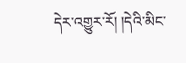དེར་འགྱུར་རོ། །དེའི་མིང་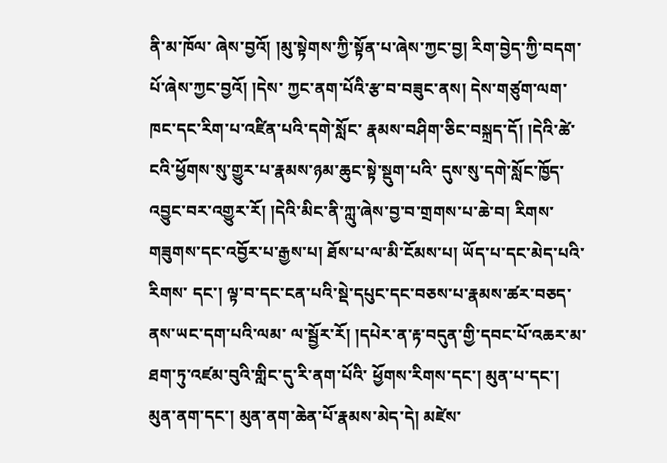ནི་མ་ཁོལ་ ཞེས་བྱའོ། །མུ་སྟེགས་ཀྱི་སྟོན་པ་ཞེས་ཀྱང་བྱ། རིག་བྱེད་ཀྱི་བདག་པོ་ཞེས་ཀྱང་བྱའོ། །དེས་ ཀྱང་ནག་པོའི་རྩ་བ་བཟུང་ནས། དེས་གཙུག་ལག་ཁང་དང་རིག་པ་འཛིན་པའི་དགེ་སློང་ རྣམས་བཤིག་ཅིང་བསྐྲད་དོ། །དེའི་ཚེ་ངའི་ཕྱོགས་སུ་གྱུར་པ་རྣམས་ཉམ་ཆུང་སྟེ་སྡུག་པའི་ དུས་སུ་དགེ་སློང་ཁྱོད་འབྱུང་བར་འགྱུར་རོ། །དེའི་མིང་ནི་ཀླུ་ཞེས་བྱ་བ་གྲགས་པ་ཆེ་བ། རིགས་གཟུགས་དང་འབྱོར་པ་རྒྱས་པ། ཐོས་པ་ལ་མི་ངོམས་པ། ཡོད་པ་དང་མེད་པའི་རིགས་ དང་། ལྟ་བ་དང་ངན་པའི་སྡེ་དཔུང་དང་བཅས་པ་རྣམས་ཚར་བཅད་ནས་ཡང་དག་པའི་ལམ་ ལ་སྦྱོར་རོ། །དཔེར་ན་རྟ་བདུན་གྱི་དབང་པོ་འཆར་མ་ཐག་ཏུ་འཛམ་བུའི་གླིང་དུ་རི་ནག་པོའི་ ཕྱོགས་རིགས་དང་། མུན་པ་དང་། མུན་ནག་དང་། མུན་ནག་ཆེན་པོ་རྣམས་མེད་དེ། མཛེས་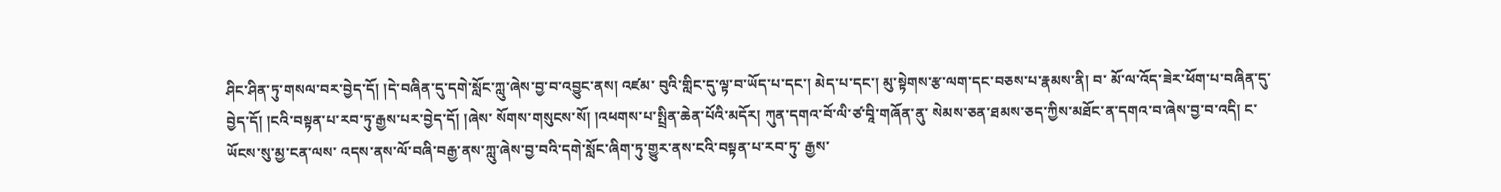ཤིང་ཤིན་ཏུ་གསལ་བར་བྱེད་དོ། །དེ་བཞིན་དུ་དགེ་སློང་ཀླུ་ཞེས་བྱ་བ་འབྱུང་ནས། འཛམ་ བུའི་གླིང་དུ་ལྟ་བ་ཡོད་པ་དང་། མེད་པ་དང་། མུ་སྟེགས་རྩ་ལག་དང་བཅས་པ་རྣམས་ནི། བ་ མོ་ལ་འོད་ཟེར་ཕོག་པ་བཞིན་དུ་བྱེད་དོ། །ངའི་བསྟན་པ་རབ་ཏུ་རྒྱས་པར་བྱེད་དོ། །ཞེས་ སོགས་གསུངས་སོ། །འཕགས་པ་སྤྲིན་ཆེན་པོའི་མདོར། ཀུན་དགའ་བོ་ལི་ཙ་བཱི་གཞོན་ནུ་ སེམས་ཅན་ཐམས་ཅད་ཀྱིས་མཐོང་ན་དགའ་བ་ཞེས་བྱ་བ་འདི། ང་ཡོངས་སུ་མྱ་ངན་ལས་ འདས་ནས་ལོ་བཞི་བརྒྱ་ནས་ཀླུ་ཞེས་བྱ་བའི་དགེ་སློང་ཞིག་ཏུ་གྱུར་ནས་ངའི་བསྟན་པ་རབ་ཏུ་ རྒྱས་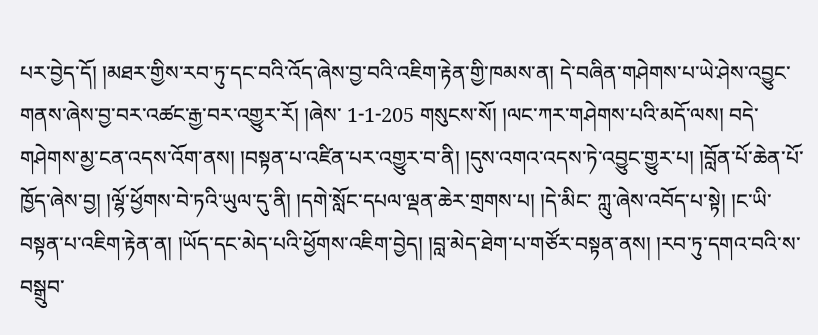པར་བྱེད་དོ། །མཐར་གྱིས་རབ་ཏུ་དང་བའི་འོད་ཞེས་བྱ་བའི་འཇིག་རྟེན་གྱི་ཁམས་ན། དེ་བཞིན་གཤེགས་པ་ཡེ་ཤེས་འབྱུང་གནས་ཞེས་བྱ་བར་འཚང་རྒྱ་བར་འགྱུར་རོ། །ཞེས་ 1-1-205 གསུངས་སོ། །ལང་ཀར་གཤེགས་པའི་མདོ་ལས། བདེ་གཤེགས་མྱ་ངན་འདས་འོག་ནས། །བསྟན་པ་འཛིན་པར་འགྱུར་བ་ནི། །དུས་འགའ་འདས་ཏེ་འབྱུང་གྱུར་པ། །བློན་པོ་ཆེན་པོ་ ཁྱོད་ཞེས་བྱ། །ལྷོ་ཕྱོགས་བེ་ཏའི་ཡུལ་དུ་ནི། །དགེ་སློང་དཔལ་ལྡན་ཆེར་གྲགས་པ། །དེ་མིང་ ཀླུ་ཞེས་འབོད་པ་སྟེ། །ང་ཡི་བསྟན་པ་འཇིག་རྟེན་ན། །ཡོད་དང་མེད་པའི་ཕྱོགས་འཇིག་བྱེད། །བླ་མེད་ཐེག་པ་གཙོར་བསྟན་ནས། །རབ་ཏུ་དགའ་བའི་ས་བསྒྲུབ་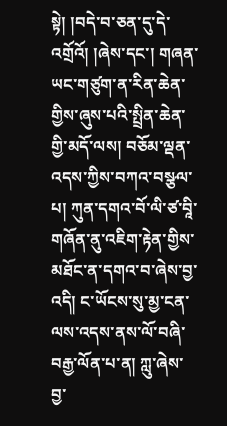སྟེ། །བདེ་བ་ཅན་དུ་དེ་ འགྲོའོ། །ཞེས་དང་། གཞན་ཡང་གཙུག་ན་རིན་ཆེན་གྱིས་ཞུས་པའི་སྤྲིན་ཆེན་གྱི་མདོ་ལས། བཅོམ་ལྡན་འདས་ཀྱིས་བཀའ་བསྩལ་པ། ཀུན་དགའ་བོ་ལི་ཙ་བཱི་གཞོན་ནུ་འཇིག་རྟེན་གྱིས་ མཐོང་ན་དགའ་བ་ཞེས་བྱ་འདི། ང་ཡོངས་སུ་མྱ་ངན་ལས་འདས་ནས་ལོ་བཞི་བརྒྱ་ལོན་པ་ན། ཀླུ་ཞེས་བྱ་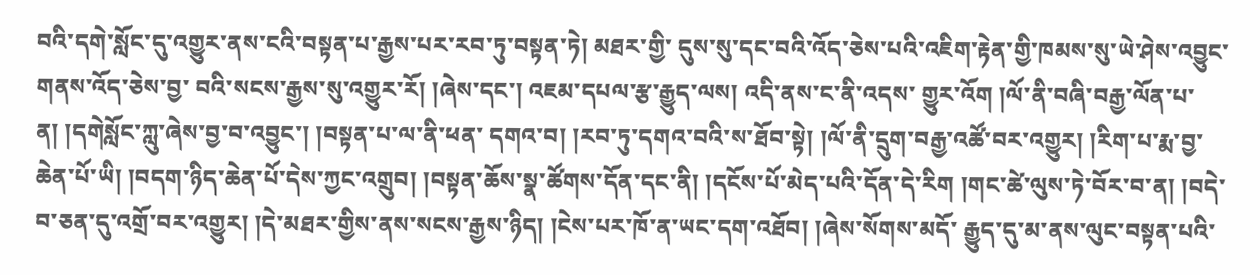བའི་དགེ་སློང་དུ་འགྱུར་ནས་ངའི་བསྟན་པ་རྒྱས་པར་རབ་ཏུ་བསྟན་ཏེ། མཐར་གྱི་ དུས་སུ་དང་བའི་འོད་ཅེས་པའི་འཇིག་རྟེན་གྱི་ཁམས་སུ་ཡེ་ཤེས་འབྱུང་གནས་འོད་ཅེས་བྱ་ བའི་སངས་རྒྱས་སུ་འགྱུར་རོ། །ཞེས་དང་། འཇམ་དཔལ་རྩ་རྒྱུད་ལས། འདི་ནས་ང་ནི་འདས་ གྱུར་འོག །ལོ་ནི་བཞི་བརྒྱ་ལོན་པ་ན། །དགེསློང་ཀླུ་ཞེས་བྱ་བ་འབྱུང་། །བསྟན་པ་ལ་ནི་ཕན་ དགའ་བ། །རབ་ཏུ་དགའ་བའི་ས་ཐོབ་སྟེ། །ལོ་ནི་དྲུག་བརྒྱ་འཚོ་བར་འགྱུར། །རིག་པ་རྨ་བྱ་ ཆེན་པོ་ཡི། །བདག་ཉིད་ཆེན་པོ་དེས་ཀྱང་འགྲུབ། །བསྟན་ཆོས་སྣ་ཚོགས་དོན་དང་ནི། །དངོས་པོ་མེད་པའི་དོན་དེ་རིག །གང་ཚེ་ལུས་ཏེ་བོར་བ་ན། །བདེ་བ་ཅན་དུ་འགྲོ་བར་འགྱུར། །དེ་མཐར་གྱིས་ནས་སངས་རྒྱས་ཉིད། །ངེས་པར་ཁོ་ན་ཡང་དག་འཐོབ། །ཞེས་སོགས་མདོ་ རྒྱུད་དུ་མ་ནས་ལུང་བསྟན་པའི་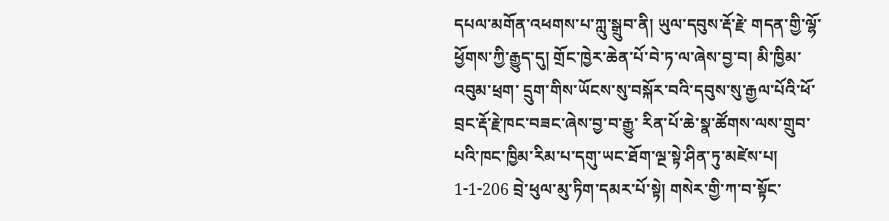དཔལ་མགོན་འཕགས་པ་ཀླུ་སྒྲུབ་ནི། ཡུལ་དབུས་རྡོ་རྗེ་ གདན་གྱི་ལྷོ་ཕྱོགས་ཀྱི་རྒྱུད་དུ། གྲོང་ཁྱེར་ཆེན་པོ་བེ་ཏ་ལ་ཞེས་བྱ་བ། མི་ཁྱིམ་འབུམ་ཕྲག་ དྲུག་གིས་ཡོངས་སུ་བསྐོར་བའི་དབུས་སུ་རྒྱལ་པོའི་ཕོ་བྲང་རྡོ་རྗེ་ཁང་བཟང་ཞེས་བྱ་བ་རྒྱུ་ རིན་པོ་ཆེ་སྣ་ཚོགས་ལས་གྲུབ་པའི་ཁང་ཁྱིམ་རིམ་པ་དགུ་ཡང་ཐོག་ལྔ་སྟེ་ཤིན་ཏུ་མཛེས་པ། 1-1-206 བྲེ་ཕུལ་མུ་ཏིག་དམར་པོ་སྟེ། གསེར་གྱི་ཀ་བ་སྟོང་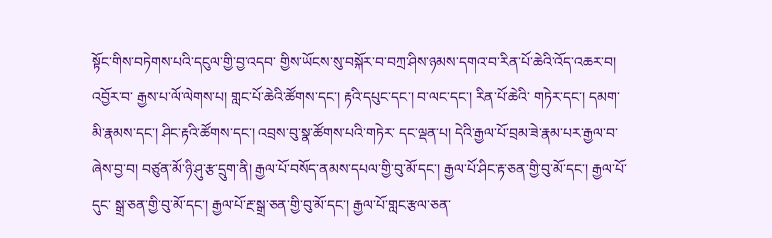སྟོང་གིས་བཏེགས་པའི་དངུལ་གྱི་བྱ་འདབ་ གྱིས་ཡོངས་སུ་བསྐོར་བ་བཀྲ་ཤིས་ཉམས་དགའ་བ་རིན་པོ་ཆེའི་འོད་འཆར་བ། འབྱོར་བ་ རྒྱས་པ་ལོ་ལེགས་པ། གླང་པོ་ཆེའི་ཚོགས་དང་། རྟའི་དཔུང་དང་། བ་ལང་དང་། རིན་པོ་ཆེའི་ གཏེར་དང་། དམག་མི་རྣམས་དང་། ཤིང་རྟའི་ཚོགས་དང་། འབྲས་བུ་སྣ་ཚོགས་པའི་གཏེར་ དང་ལྡན་པ། དེའི་རྒྱལ་པོ་བྲམ་ཟེ་རྣམ་པར་རྒྱལ་བ་ཞེས་བྱ་བ། བཙུན་མོ་ཉི་ཤུ་རྩ་དྲུག་ནི། རྒྱལ་པོ་བསོད་ནམས་དཔལ་གྱི་བུ་མོ་དང་། རྒྱལ་པོ་ཤིང་རྟ་ཅན་གྱི་བུ་མོ་དང་། རྒྱལ་པོ་དུང་ སྒྲ་ཅན་གྱི་བུ་མོ་དང་། རྒྱལ་པོ་རྔ་སྒྲ་ཅན་གྱི་བུ་མོ་དང་། རྒྱལ་པོ་གླང་རྩལ་ཅན་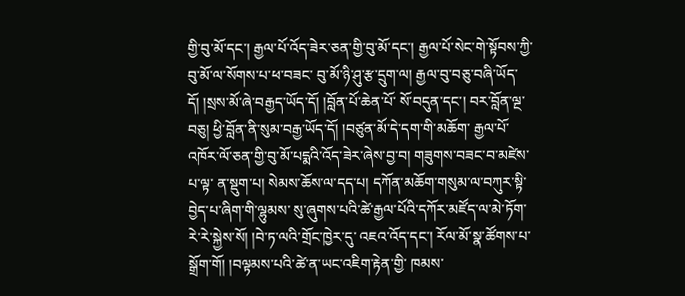གྱི་བུ་མོ་དང་། རྒྱལ་པོ་འོད་ཟེར་ཅན་གྱི་བུ་མོ་དང་། རྒྱལ་པོ་སེང་གེ་སྟོབས་ཀྱི་བུ་མོ་ལ་སོགས་པ་ཕ་བཟང་ བུ་མོ་ཉི་ཤུ་རྩ་དྲུག་ལ། རྒྱལ་བུ་བཅུ་བཞི་ཡོད་དོ། །སྲས་མོ་ཞེ་བརྒྱད་ཡོད་དོ། །བློན་པོ་ཆེན་པོ་ སོ་བདུན་དང་། བར་བློན་ལྔ་བཅུ། ཕྱི་བློན་ནི་སུམ་བརྒྱ་ཡོད་དོ། །བཙུན་མོ་དེ་དག་གི་མཆོག་ རྒྱལ་པོ་འཁོར་ལོ་ཅན་གྱི་བུ་མོ་པདྨའི་འོད་ཟེར་ཞེས་བྱ་བ། གཟུགས་བཟང་བ་མཛེས་པ་ལྟ་ ན་སྡུག་པ། སེམས་ཆོས་ལ་དད་པ། དཀོན་མཆོག་གསུམ་ལ་བཀུར་སྟི་བྱེད་པ་ཞིག་གི་ལྷུམས་ སུ་ཞུགས་པའི་ཚེ་རྒྱལ་པོའི་དཀོར་མཛོད་ལ་མེ་ཏོག་རེ་རེ་སྐྱེས་སོ། །བེ་ཏ་ལའི་གྲོང་ཁྱེར་དུ་ འཇའ་འོད་དང་། རོལ་མོ་སྣ་ཚོགས་པ་སྒྲོག་གོ། །བལྟམས་པའི་ཚེ་ན་ཡང་འཇིག་རྟེན་གྱི་ ཁམས་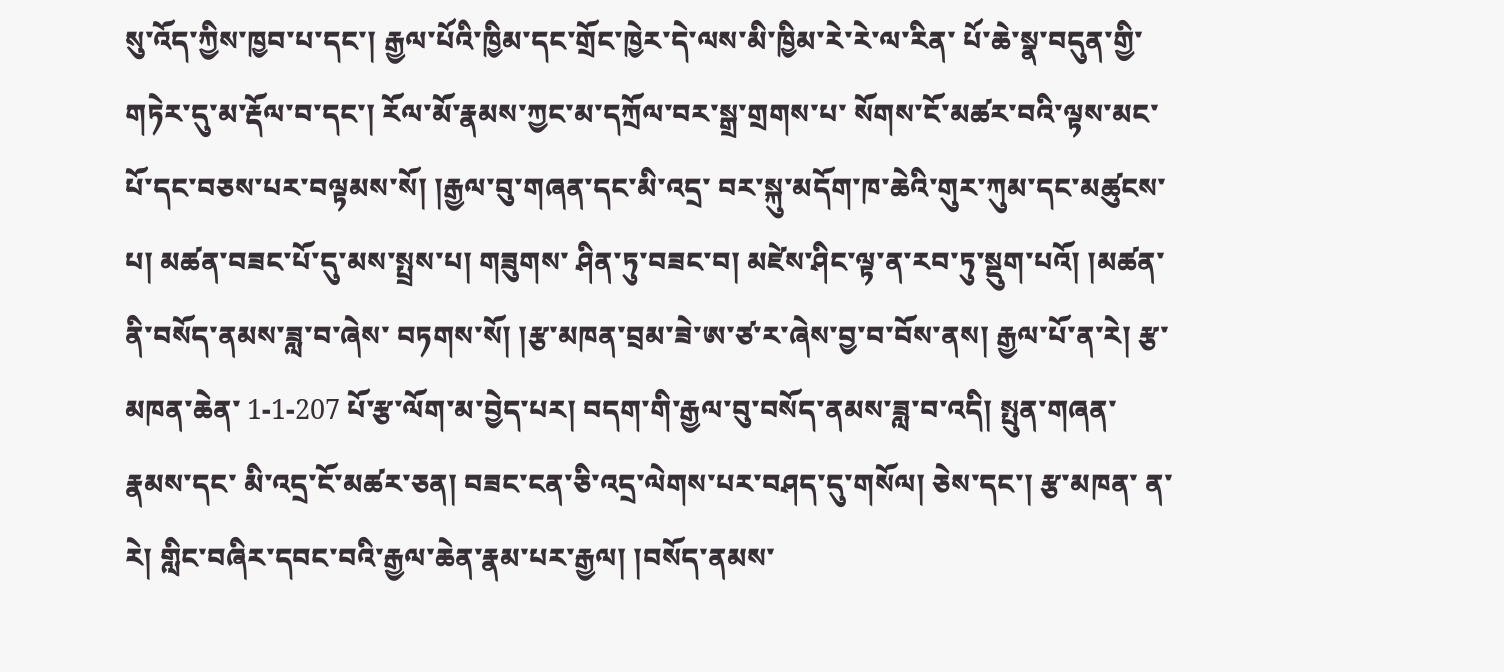སུ་འོད་ཀྱིས་ཁྱབ་པ་དང་། རྒྱལ་པོའི་ཁྱིམ་དང་གྲོང་ཁྱེར་དེ་ལས་མི་ཁྱིམ་རེ་རེ་ལ་རིན་ པོ་ཆེ་སྣ་བདུན་གྱི་གཏེར་དུ་མ་རྡོལ་བ་དང་། རོལ་མོ་རྣམས་ཀྱང་མ་དཀྲོལ་བར་སྒྲ་གྲགས་པ་ སོགས་ངོ་མཚར་བའི་ལྟས་མང་པོ་དང་བཅས་པར་བལྟམས་སོ། །རྒྱལ་བུ་གཞན་དང་མི་འདྲ་ བར་སྐུ་མདོག་ཁ་ཆེའི་གུར་ཀུམ་དང་མཚུངས་པ། མཚན་བཟང་པོ་དུ་མས་སྤྲས་པ། གཟུགས་ ཤིན་ཏུ་བཟང་བ། མཛེས་ཤིང་ལྟ་ན་རབ་ཏུ་སྡུག་པའོ། །མཚན་ནི་བསོད་ནམས་ཟླ་བ་ཞེས་ བཏགས་སོ། །རྩ་མཁན་བྲམ་ཟེ་ཨ་ཙ་ར་ཞེས་བྱ་བ་བོས་ནས། རྒྱལ་པོ་ན་རེ། རྩ་མཁན་ཆེན་ 1-1-207 པོ་རྩ་ལོག་མ་བྱེད་པར། བདག་གི་རྒྱལ་བུ་བསོད་ནམས་ཟླ་བ་འདི། སྤུན་གཞན་རྣམས་དང་ མི་འདྲ་ངོ་མཚར་ཅན། བཟང་ངན་ཅི་འདྲ་ལེགས་པར་བཤད་དུ་གསོལ། ཅེས་དང་། རྩ་མཁན་ ན་རེ། གླིང་བཞིར་དབང་བའི་རྒྱལ་ཆེན་རྣམ་པར་རྒྱལ། །བསོད་ནམས་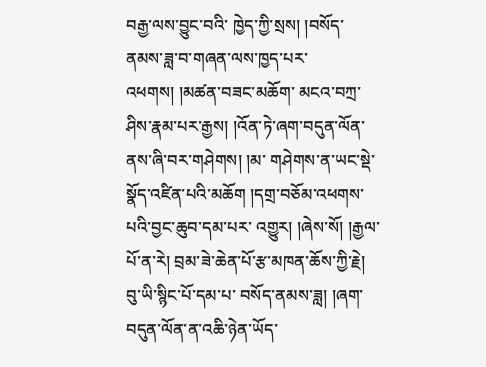བརྒྱ་ལས་བྱུང་བའི་ ཁྱེད་ཀྱི་སྲས། །བསོད་ནམས་ཟླ་བ་གཞན་ལས་ཁྱད་པར་འཕགས། །མཚན་བཟང་མཆོག་ མངའ་བཀྲ་ཤིས་རྣམ་པར་རྒྱས། །འོན་ཏེ་ཞག་བདུན་ལོན་ནས་ཞི་བར་གཤེགས། །མ་ གཤེགས་ན་ཡང་སྡེ་སྣོད་འཛིན་པའི་མཆོག །དགྲ་བཅོམ་འཕགས་པའི་བྱང་ཆུབ་དམ་པར་ འགྱུར། །ཞེས་སོ། །རྒྱལ་པོ་ན་རེ། བྲམ་ཟེ་ཆེན་པོ་རྩ་མཁན་ཆོས་ཀྱི་རྗེ། བུ་ཡི་སྙིང་པོ་དམ་པ་ བསོད་ནམས་ཟླ། །ཞག་བདུན་ལོན་ན་འཆི་ཉེན་ཡོད་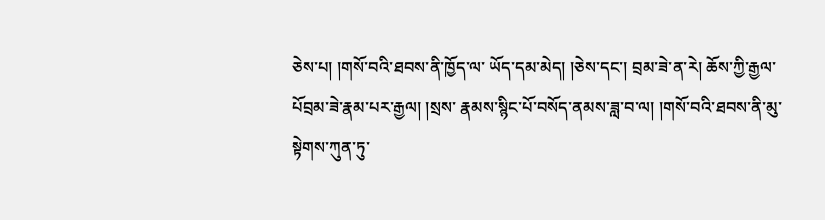ཅེས་པ། །གསོ་བའི་ཐབས་ནི་ཁྱོད་ལ་ ཡོད་དམ་མེད། །ཅེས་དང་། བྲམ་ཟེ་ན་རེ། ཆོས་ཀྱི་རྒྱལ་པོབྲམ་ཟེ་རྣམ་པར་རྒྱལ། །སྲས་ རྣམས་སྙིང་པོ་བསོད་ནམས་ཟླ་བ་ལ། །གསོ་བའི་ཐབས་ནི་མུ་སྟེགས་ཀུན་ཏུ་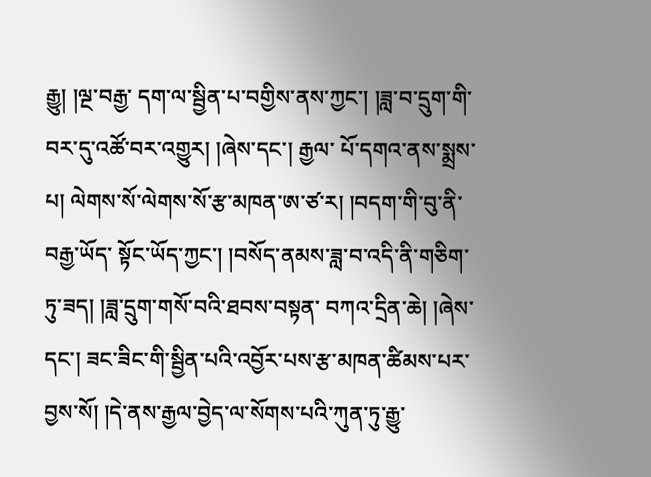རྒྱུ། །ལྔ་བརྒྱ་ དག་ལ་སྦྱིན་པ་བགྱིས་ནས་ཀྱང་། །ཟླ་བ་དྲུག་གི་བར་དུ་འཚོ་བར་འགྱུར། །ཞེས་དང་། རྒྱལ་ པོ་དགའ་ནས་སྨྲས་པ། ལེགས་སོ་ལེགས་སོ་རྩ་མཁན་ཨ་ཙ་ར། །བདག་གི་བུ་ནི་བརྒྱ་ཡོད་ སྟོང་ཡོད་ཀྱང་། །བསོད་ནམས་ཟླ་བ་འདི་ནི་གཅིག་ཏུ་ཟད། །ཟླ་དྲུག་གསོ་བའི་ཐབས་བསྟན་ བཀའ་དྲིན་ཆེ། །ཞེས་དང་། ཟང་ཟིང་གི་སྦྱིན་པའི་འབྱོར་པས་རྩ་མཁན་ཚིམས་པར་བྱས་སོ། །དེ་ནས་རྒྱལ་བྱེད་ལ་སོགས་པའི་ཀུན་ཏུ་རྒྱུ་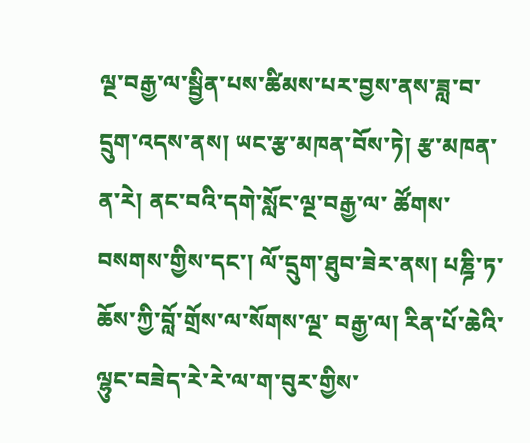ལྔ་བརྒྱ་ལ་སྦྱིན་པས་ཚིམས་པར་བྱས་ནས་ཟླ་བ་ དྲུག་འདས་ནས། ཡང་རྩ་མཁན་བོས་ཏེ། རྩ་མཁན་ན་རེ། ནང་བའི་དགེ་སློང་ལྔ་བརྒྱ་ལ་ ཚོགས་བསགས་གྱིས་དང་། ལོ་དྲུག་ཐུབ་ཟེར་ནས། པཎྜི་ཏ་ཆོས་ཀྱི་བློ་གྲོས་ལ་སོགས་ལྔ་ བརྒྱ་ལ། རིན་པོ་ཆེའི་ལྷུང་བཟེད་རེ་རེ་ལ་ག་བུར་གྱིས་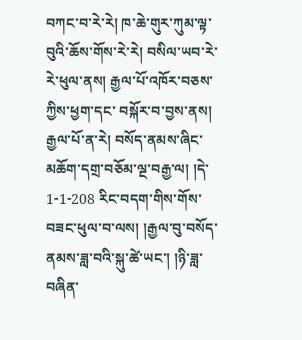བཀང་བ་རེ་རེ། ཁ་ཆེ་གུར་ཀུམ་ལྟ་ བུའི་ཆོས་གོས་རེ་རེ། བསིལ་ཡབ་རེ་རེ་ཕུལ་ནས། རྒྱལ་པོ་འཁོར་བཅས་ཀྱིས་ཕྱག་དང་ བསྐོར་བ་བྱས་ནས། རྒྱལ་པོ་ན་རེ། བསོད་ནམས་ཞིང་མཆོག་དགྲ་བཅོམ་ལྔ་བརྒྱ་ལ། །དེ་ 1-1-208 རིང་བདག་གིས་གོས་བཟང་ཕུལ་བ་ལས། །རྒྱལ་བུ་བསོད་ནམས་ཟླ་བའི་སྐུ་ཚེ་ཡང་། །ཉི་ཟླ་ བཞིན་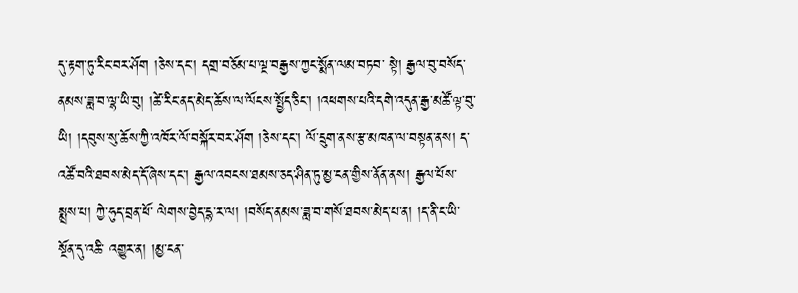དུ་རྟག་ཏུ་རིང་བར་ཤོག །ཅེས་དང་། དགྲ་བཅོམ་པ་ལྔ་བརྒྱས་ཀྱང་སྨོན་ལམ་བཏབ་ སྟེ། རྒྱལ་བུ་བསོད་ནམས་ཟླ་བ་ལྷ་ཡི་བུ། །ཚེ་རིང་ནད་མེད་ཆོས་ལ་ལོངས་སྤྱོད་ཅིང་། །འཕགས་པའི་དགེ་འདུན་རྒྱ་མཚོ་ལྟ་བུ་ཡི། །དབུས་སུ་ཆོས་ཀྱི་འཁོར་ལོ་བསྐོར་བར་ཤོག །ཅེས་དང་། ལོ་དྲུག་ནས་རྩ་མཁན་ལ་བསྟན་ནས། ད་འཚོ་བའི་ཐབས་མེད་དོ་ཞེས་དང་། རྒྱལ་འབངས་ཐམས་ཅད་ཤིན་ཏུ་མྱ་ངན་གྱིས་ནོན་ནས། རྒྱལ་པོས་སྨྲས་པ། ཀྱེ་ཧུད་བྲན་ཕོ་ ལེགས་བྱེད་དྷ་ར་ལ། །བསོད་ནམས་ཟླ་བ་གསོ་ཐབས་མེད་པ་ན། །ད་ནི་ང་ཡི་སྔོན་དུ་འཆི་ འགྱུར་ན། །མྱ་ངན་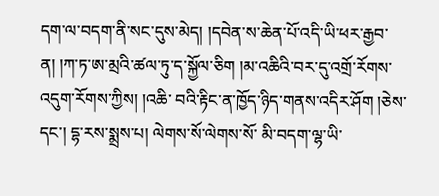དག་ལ་བདག་ནི་སང་དུས་མེད། །དབེན་ས་ཆེན་པོ་འདི་ཡི་ཕར་རྒྱབ་ན། །ཀ་ཏ་ཨ་མྲའི་ཚལ་ཏུ་ད་སྐྱོལ་ཅིག །མ་འཆིའི་བར་དུ་འགྲོ་རོགས་འདུག་རོགས་ཀྱིས། །འཆི་ བའི་རྟིང་ན་ཁྱོད་ཉིད་གནས་འདིར་ཤོག །ཅེས་དང་། དྷ་རས་སྨྲས་པ། ལེགས་སོ་ལེགས་སོ་ མི་བདག་ལྷ་ཡི་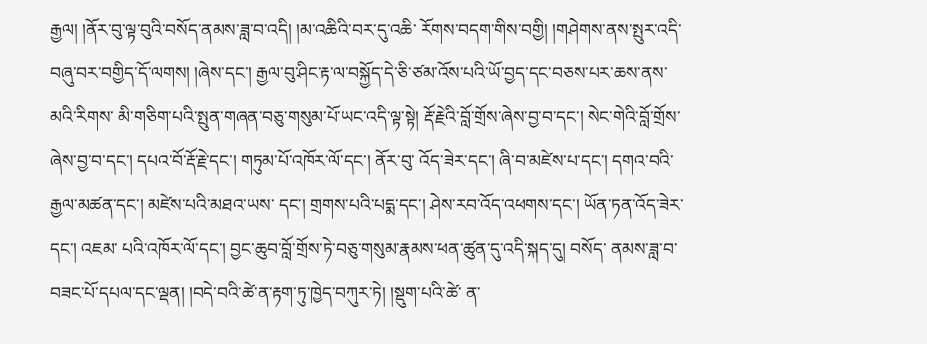རྒྱལ། །ནོར་བུ་ལྟ་བུའི་བསོད་ནམས་ཟླ་བ་འདི། །མ་འཆིའི་བར་དུ་འཆི་ རོགས་བདག་གིས་བགྱི། །གཤེགས་ནས་སྤུར་འདི་བཞུ་བར་བགྱིད་དོ་ལགས། །ཞེས་དང་། རྒྱལ་བུ་ཤིང་རྟ་ལ་བསྐྱོད་དེ་ཅི་ཙམ་འོས་པའི་ཡོ་བྱད་དང་བཅས་པར་ཆས་ནས་མའི་རིགས་ མི་གཅིག་པའི་སྤུན་གཞན་བཅུ་གསུམ་པོ་ཡང་འདི་ལྟ་སྟེ། རྡོ་རྗེའི་བློ་གྲོས་ཞེས་བྱ་བ་དང་། སེང་གེའི་བློ་གྲོས་ཞེས་བྱ་བ་དང་། དཔའ་བོ་རྡོ་རྗེ་དང་། གཏུམ་པོ་འཁོར་ལོ་དང་། ནོར་བུ་ འོད་ཟེར་དང་། ཞི་བ་མཛེས་པ་དང་། དགའ་བའི་རྒྱལ་མཚན་དང་། མཛེས་པའི་མཐའ་ཡས་ དང་། གྲགས་པའི་པདྨ་དང་། ཤེས་རབ་འོད་འཕགས་དང་། ཡོན་ཏན་འོད་ཟེར་དང་། འཇམ་ པའི་འཁོར་ལོ་དང་། བྱང་ཆུབ་བློ་གྲོས་ཏེ་བཅུ་གསུམ་རྣམས་ཕན་ཚུན་དུ་འདི་སྐད་དུ། བསོད་ ནམས་ཟླ་བ་བཟང་པོ་དཔལ་དང་ལྡན། །བདེ་བའི་ཚེ་ན་རྟག་ཏུ་ཁྱེད་བཀུར་ཏེ། །སྡུག་པའི་ཚེ་ ན་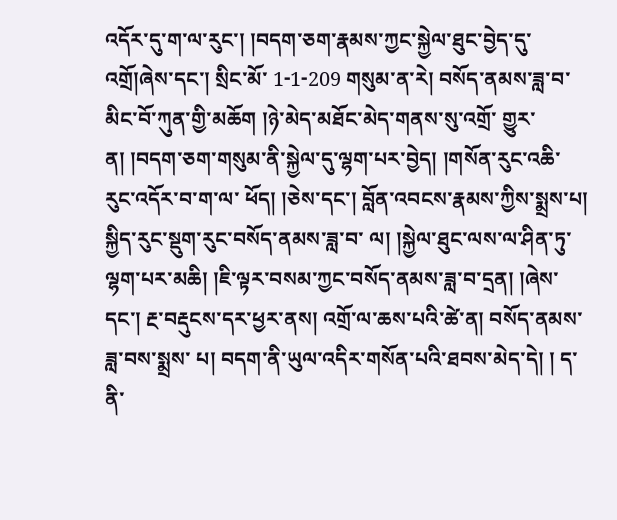འདོར་དུ་ག་ལ་རུང་། །བདག་ཅག་རྣམས་ཀྱང་སྐྱེལ་ཐུང་བྱེད་དུ་འགྲོ།ཞེས་དང་། སྲིང་མོ་ 1-1-209 གསུམ་ན་རེ། བསོད་ནམས་ཟླ་བ་མིང་བོ་ཀུན་གྱི་མཆོག །ཉེ་མེད་མཐོང་མེད་གནས་སུ་འགྲོ་ གྱུར་ན། །བདག་ཅག་གསུམ་ནི་སྐྱེལ་དུ་ལྷག་པར་བྱེད། །གསོན་རུང་འཆི་རུང་འདོར་བ་ག་ལ་ ཕོད། །ཅེས་དང་། བློན་འབངས་རྣམས་ཀྱིས་སྨྲས་པ། སྐྱིད་རུང་སྡུག་རུང་བསོད་ནམས་ཟླ་བ་ ལ། །སྐྱེལ་ཐུང་ལས་ལ་ཤིན་ཏུ་ལྷག་པར་མཆི། །ཇི་ལྟར་བསམ་ཀྱང་བསོད་ནམས་ཟླ་བ་དྲན། །ཞེས་དང་། རྔ་བརྡུངས་དར་ཕྱར་ནས། འགྲོ་ལ་ཆས་པའི་ཚེ་ན། བསོད་ནམས་ཟླ་བས་སྨྲས་ པ། བདག་ནི་ཡུལ་འདིར་གསོན་པའི་ཐབས་མེད་དེ། ། ད་ནི་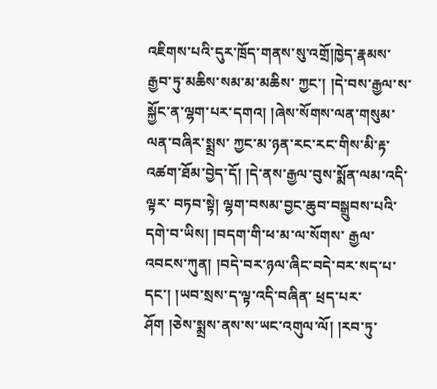འཇིགས་པའི་དུར་ཁྲོད་གནས་སུ་འགྲོ།ཁྱེད་རྣམས་རྒྱབ་ཏུ་མཆིས་སམ་མ་མཆིས་ ཀྱང་། །དེ་བས་རྒྱལ་ས་སྐྱོང་ན་ལྷག་པར་དགའ། །ཞེས་སོགས་ལན་གསུམ་ལན་བཞིར་སྨྲས་ ཀྱང་མ་ཉན་རང་རང་གིས་མི་རྟ་འཚག་ཐོམ་བྱེད་དོ། །དེ་ནས་རྒྱལ་བུས་སྨོན་ལམ་འདི་ལྟར་ བཏབ་སྟེ། ལྷག་བསམ་བྱང་ཆུབ་བསྒྲུབས་པའི་དགེ་བ་ཡིས། །བདག་གི་ཕ་མ་ལ་སོགས་ རྒྱལ་འབངས་ཀུན། །བདེ་བར་ཉལ་ཞིང་བདེ་བར་སད་པ་དང་། །ཡབ་སྲས་ད་ལྟ་འདི་བཞིན་ ཕྲད་པར་ཤོག །ཅེས་སྨྲས་ནས་ས་ཡང་འགུལ་ལོ། །རབ་ཏུ་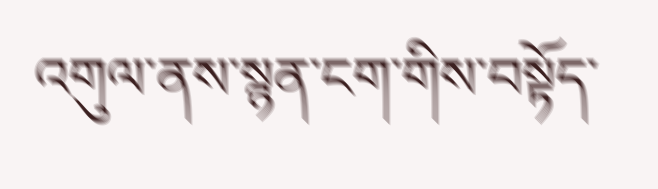འགུལ་ནས་སྙན་ངག་གིས་བསྟོད་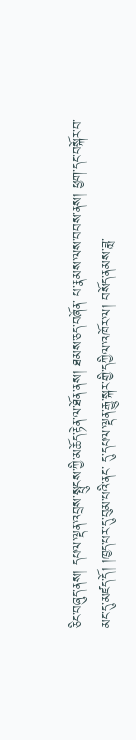ཅིང་བཞུད་ནས། དཔལ་ལྡན་འབྲས་སྤུངས་ཀྱི་མཆོད་རྟེན་ལ་ཐོན་ནས། ཐམས་ཅད་བཞོན་ པ་རྣམས་ལས་བབས་ནས། ཕྱག་དང་བསྐོར་བ་མང་དུ་མཛད་དོ། །ཁྱད་པར་དུ་བུམ་པའི་ནང་ དུ་དཔལ་ལྡན་རྒྱུ་སྐར་གྱི་དཀྱིལ་འཁོར་ལ། བསོད་ནམས་ཟླ་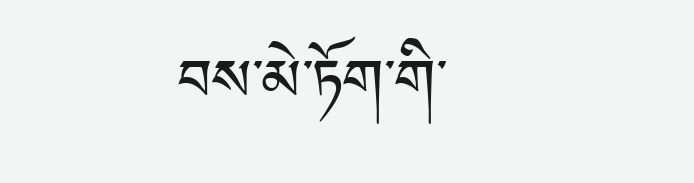བས་མེ་ཏོག་གི་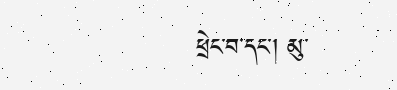ཕྲེང་བ་དང་། མུ་